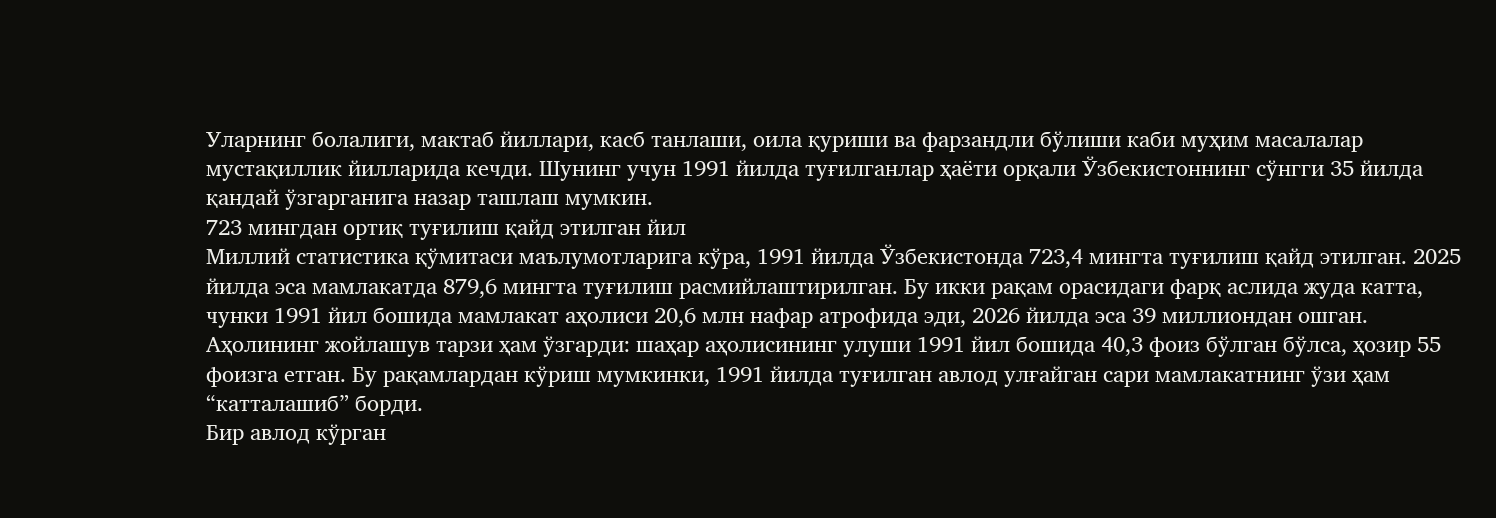Уларнинг болалиги, мактаб йиллари, касб танлаши, оила қуриши ва фарзандли бўлиши каби муҳим масалалар мустақиллик йилларида кечди. Шунинг учун 1991 йилда туғилганлар ҳаёти орқали Ўзбекистоннинг сўнгги 35 йилда қандай ўзгарганига назар ташлаш мумкин.
723 мингдан ортиқ туғилиш қайд этилган йил
Миллий статистика қўмитаси маълумотларига кўра, 1991 йилда Ўзбекистонда 723,4 мингта туғилиш қайд этилган. 2025 йилда эса мамлакатда 879,6 мингта туғилиш расмийлаштирилган. Бу икки рақам орасидаги фарқ аслида жуда катта, чунки 1991 йил бошида мамлакат аҳолиси 20,6 млн нафар атрофида эди, 2026 йилда эса 39 миллиондан ошган.
Аҳолининг жойлашув тарзи ҳам ўзгарди: шаҳар аҳолисининг улуши 1991 йил бошида 40,3 фоиз бўлган бўлса, ҳозир 55 фоизга етган. Бу рақамлардан кўриш мумкинки, 1991 йилда туғилган авлод улғайган сари мамлакатнинг ўзи ҳам “катталашиб” борди.
Бир авлод кўрган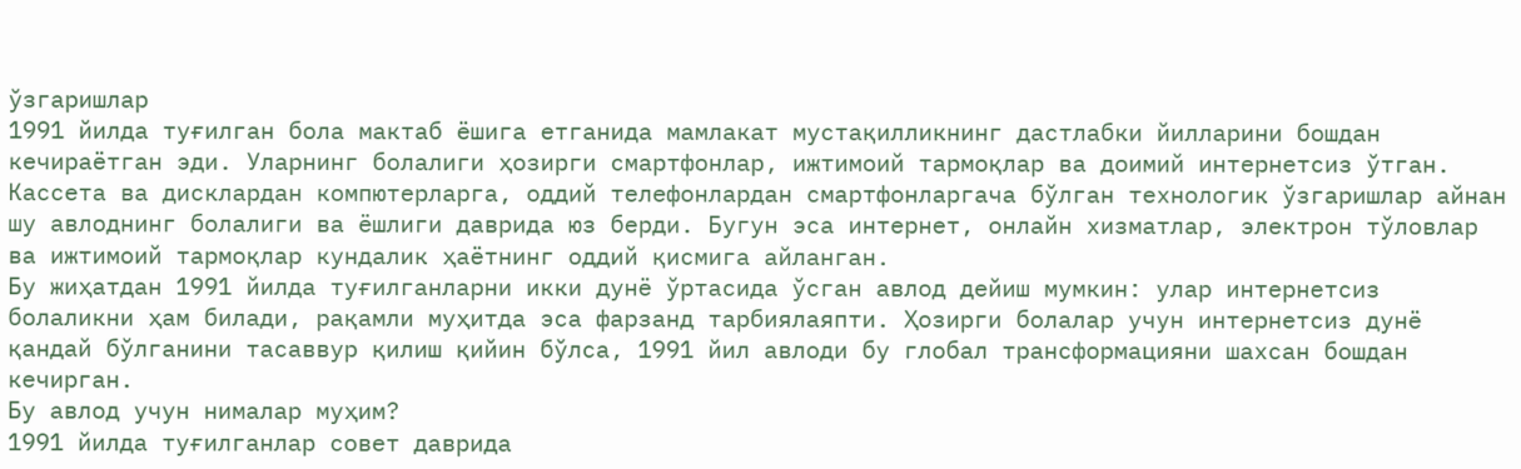ўзгаришлар
1991 йилда туғилган бола мактаб ёшига етганида мамлакат мустақилликнинг дастлабки йилларини бошдан кечираётган эди. Уларнинг болалиги ҳозирги смартфонлар, ижтимоий тармоқлар ва доимий интернетсиз ўтган. Кассета ва дисклардан компютерларга, оддий телефонлардан смартфонларгача бўлган технологик ўзгаришлар айнан шу авлоднинг болалиги ва ёшлиги даврида юз берди. Бугун эса интернет, онлайн хизматлар, электрон тўловлар ва ижтимоий тармоқлар кундалик ҳаётнинг оддий қисмига айланган.
Бу жиҳатдан 1991 йилда туғилганларни икки дунё ўртасида ўсган авлод дейиш мумкин: улар интернетсиз болаликни ҳам билади, рақамли муҳитда эса фарзанд тарбиялаяпти. Ҳозирги болалар учун интернетсиз дунё қандай бўлганини тасаввур қилиш қийин бўлса, 1991 йил авлоди бу глобал трансформацияни шахсан бошдан кечирган.
Бу авлод учун нималар муҳим?
1991 йилда туғилганлар совет даврида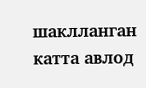шаклланган катта авлод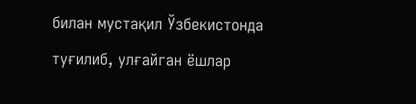билан мустақил Ўзбекистонда туғилиб, улғайган ёшлар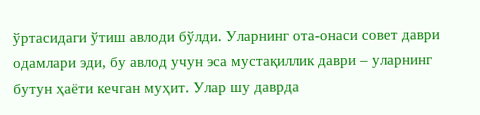ўртасидаги ўтиш авлоди бўлди. Уларнинг ота-онаси совет даври одамлари эди, бу авлод учун эса мустақиллик даври – уларнинг бутун ҳаёти кечган муҳит. Улар шу даврда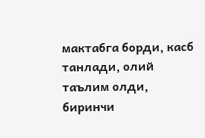мактабга борди, касб танлади, олий таълим олди, биринчи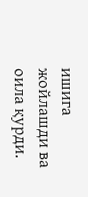ишига жойлашди ва оила қурди.